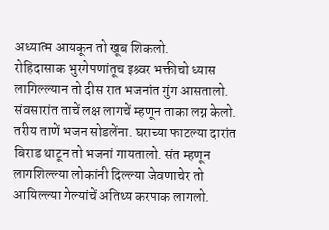अध्यात्म आयकून तो खूब शिकलो.
रोहिदासाक भुरगेपणांतूच इश्र्वर भक्तीचो ध्यास लागिल्ल्यान तो दीस रात भजनांत गुंग आसतालो. संवसारांत ताचें लक्ष लागचें म्हणून ताका लग्न केलो. तरीय ताणें भजन सोडलेंना. घराच्या फाटल्या दारांत बिराड थाटून तो भजनां गायतालो. संत म्हणून लागशिल्ल्या लोकांनी दिल्ल्या जेवणाचेर तो आयिल्ल्या गेल्यांचें अतिथ्य करपाक लागलो.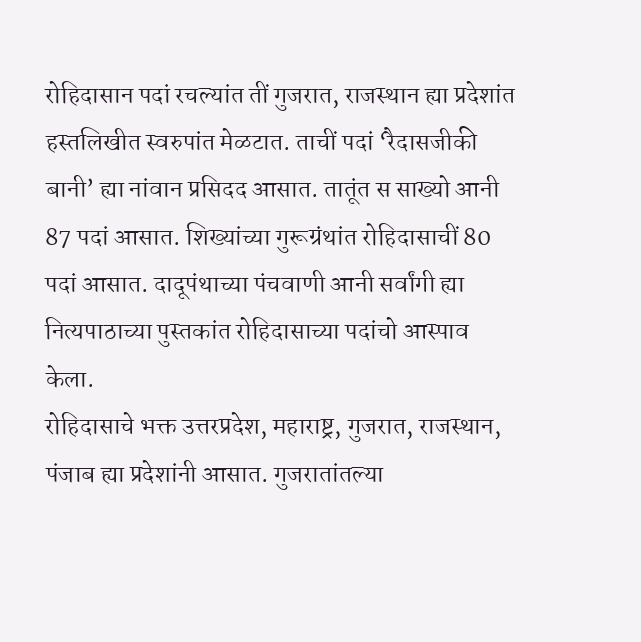रोहिदासान पदां रचल्यांत तीं गुजरात, राजस्थान ह्या प्रदेशांत हस्तलिखीत स्वरुपांत मेळटात. ताचीं पदां ‘रैदासजीकी बानी’ ह्या नांवान प्रसिदद आसात. तातूंत स साख्यो आनी 87 पदां आसात. शिख्यांच्या गुरूग्रंथांत रोहिदासाचीं 80 पदां आसात. दादूपंथाच्या पंचवाणी आनी सर्वांगी ह्या नित्यपाठाच्या पुस्तकांत रोहिदासाच्या पदांचो आस्पाव केला.
रोहिदासाचे भक्त उत्तरप्रदेश, महाराष्ट्र, गुजरात, राजस्थान, पंजाब ह्या प्रदेशांनी आसात. गुजरातांतल्या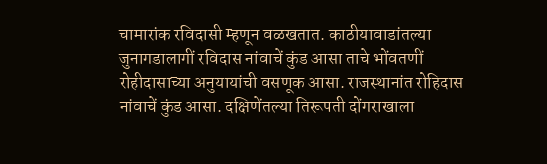चामारांक रविदासी म्हणून वळखतात. काठीयावाडांतल्या जुनागडालागीं रविदास नांवाचें कुंड आसा ताचे भोंवतणीं रोहीदासाच्या अनुयायांची वसणूक आसा. राजस्थानांत रोहिदास नांवाचें कुंड आसा. दक्षिणेंतल्या तिरूपती दोंगराखाला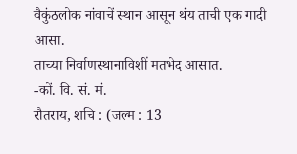वैकुंठलोक नांवाचें स्थान आसून थंय ताची एक गादी आसा.
ताच्या निर्वाणस्थानाविशीं मतभेद आसात.
-कों. वि. सं. मं.
रौतराय, शचि : (जल्म : 13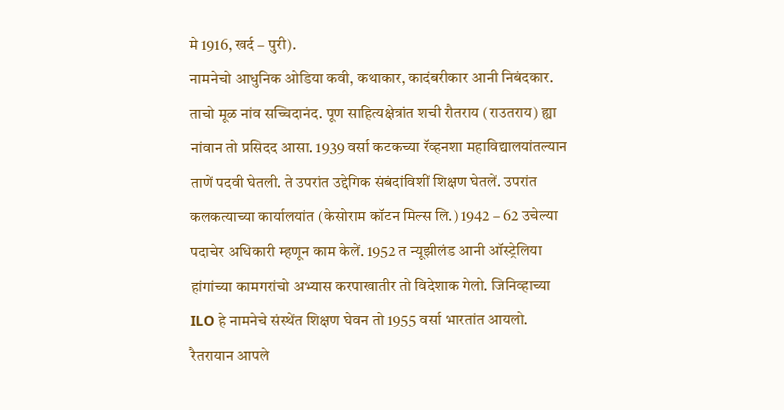मे 1916, खर्द – पुरी).
नामनेचो आधुनिक ओडिया कवी, कथाकार, कादंबरीकार आनी निबंदकार. ताचो मूळ नांव सच्चिदानंद. पूण साहित्यक्षेत्रांत शची रौतराय (राउतराय) ह्या नांवान तो प्रसिदद आसा. 1939 वर्सा कटकच्या रॅव्हनशा महाविद्यालयांतल्यान ताणें पदवी घेतली. ते उपरांत उद्देगिक संबंदांविशीं शिक्षण घेतलें. उपरांत कलकत्याच्या कार्यालयांत (केसोराम कॉटन मिल्स लि.) 1942 – 62 उचेल्या पदाचेर अधिकारी म्हणून काम केलें. 1952 त न्यूझीलंड आनी ऑस्ट्रेलिया हांगांच्या कामगरांचो अभ्यास करपाखातीर तो विदेशाक गेलो. जिनिव्हाच्या ILO हे नामनेचे संस्थेंत शिक्षण घेवन तो 1955 वर्सा भारतांत आयलो.
रैतरायान आपले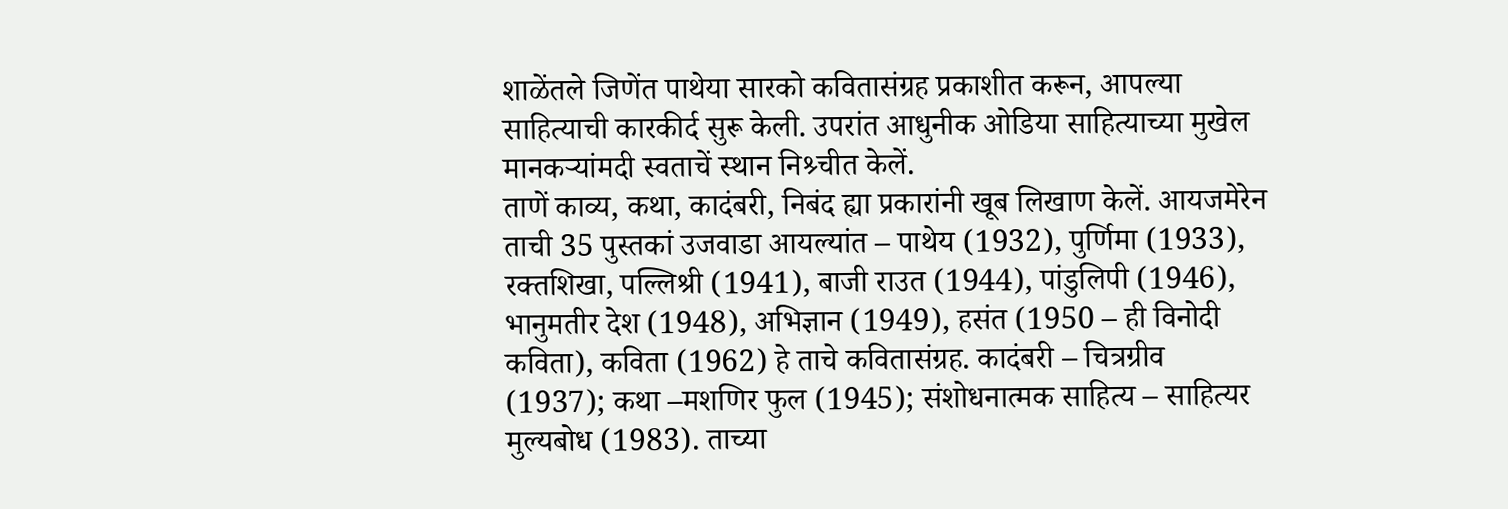शाळेंतले जिणेंत पाथेया सारको कवितासंग्रह प्रकाशीत करून, आपल्या साहित्याची कारकीर्द सुरू केली. उपरांत आधुनीक ओडिया साहित्याच्या मुखेल मानकऱ्यांमदी स्वताचें स्थान निश्र्चीत केलें.
ताणें काव्य, कथा, कादंबरी, निबंद ह्या प्रकारांनी खूब लिखाण केलें. आयजमेरेन ताची 35 पुस्तकां उजवाडा आयल्यांत – पाथेय (1932), पुर्णिमा (1933), रक्तशिखा, पल्लिश्री (1941), बाजी राउत (1944), पांडुलिपी (1946), भानुमतीर देश (1948), अभिज्ञान (1949), हसंत (1950 – ही विनोदी कविता), कविता (1962) हे ताचे कवितासंग्रह. कादंबरी – चित्रग्रीव (1937); कथा –मशणिर फुल (1945); संशोधनात्मक साहित्य – साहित्यर मुल्यबोध (1983). ताच्या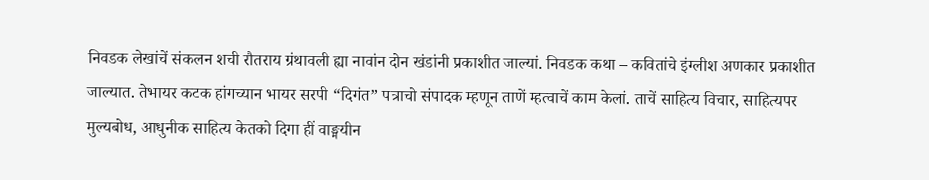निवडक लेखांचें संकलन शची रौतराय ग्रंथावली ह्या नावांन दोन खंडांनी प्रकाशीत जाल्यां. निवडक कथा – कवितांचे इंग्लीश अणकार प्रकाशीत जाल्यात. तेभायर कटक हांगच्यान भायर सरपी “दिगंत” पत्राचो संपादक म्हणून ताणें म्हत्वाचें काम केलां. ताचें साहित्य विचार, साहित्यपर मुल्यबोध, आधुनीक साहित्य केतको दिगा हीं वाङ्मयीन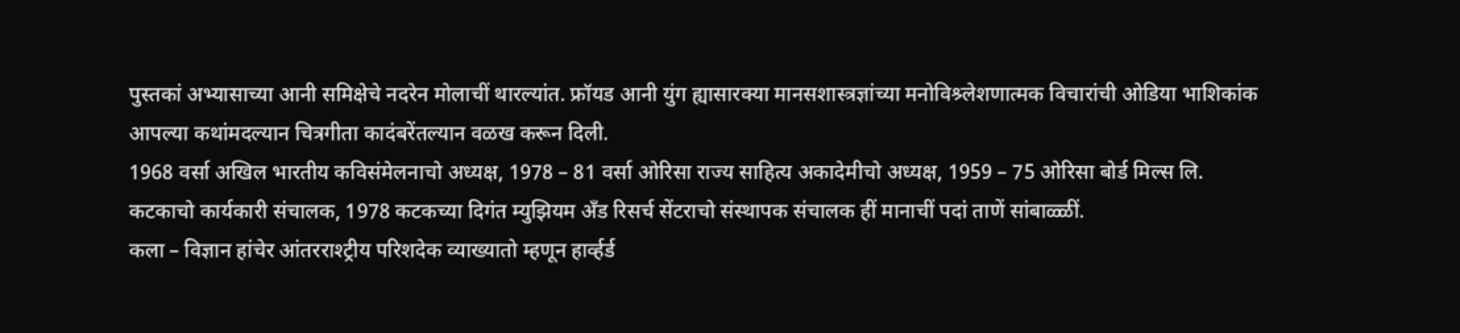पुस्तकां अभ्यासाच्या आनी समिक्षेचे नदरेन मोलाचीं थारल्यांत. फ्रॉयड आनी युंग ह्यासारक्या मानसशास्त्रज्ञांच्या मनोविश्र्लेशणात्मक विचारांची ओडिया भाशिकांक आपल्या कथांमदल्यान चित्रगीता कादंबरेंतल्यान वळख करून दिली.
1968 वर्सा अखिल भारतीय कविसंमेलनाचो अध्यक्ष, 1978 – 81 वर्सा ओरिसा राज्य साहित्य अकादेमीचो अध्यक्ष, 1959 – 75 ओरिसा बोर्ड मिल्स लि. कटकाचो कार्यकारी संचालक, 1978 कटकच्या दिगंत म्युझियम अँड रिसर्च सेंटराचो संस्थापक संचालक हीं मानाचीं पदां ताणें सांबाळ्ळीं.
कला – विज्ञान हांचेर आंतरराश्ट्रीय परिशदेक व्याख्यातो म्हणून हार्व्हर्ड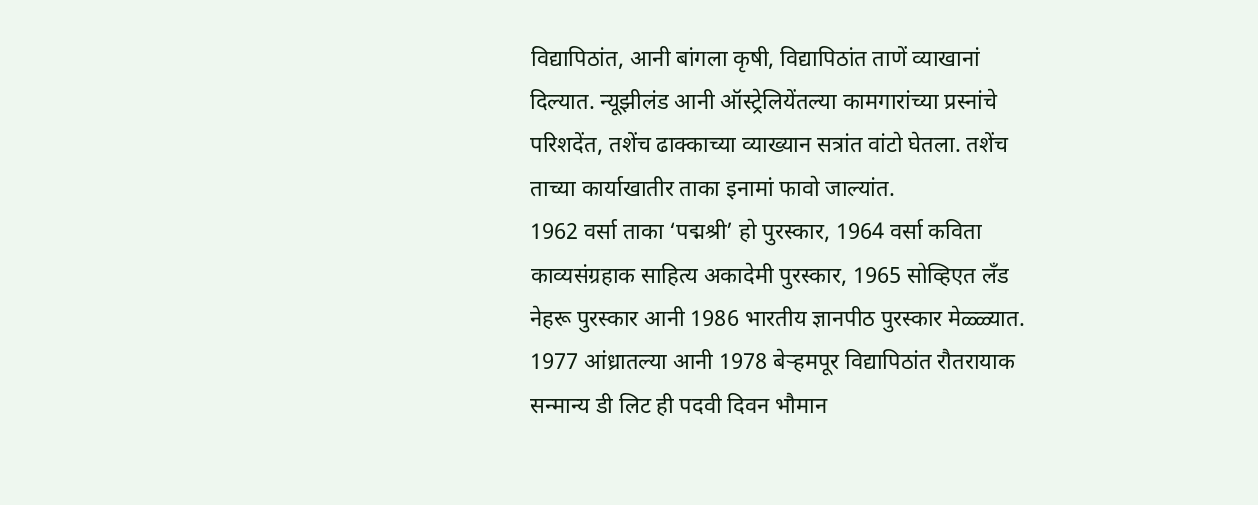विद्यापिठांत, आनी बांगला कृषी, विद्यापिठांत ताणें व्याखानां दिल्यात. न्यूझीलंड आनी ऑस्ट्रेलियेंतल्या कामगारांच्या प्रस्नांचे परिशदेंत, तशेंच ढाक्काच्या व्याख्यान सत्रांत वांटो घेतला. तशेंच ताच्या कार्याखातीर ताका इनामां फावो जाल्यांत.
1962 वर्सा ताका ‘पद्मश्री’ हो पुरस्कार, 1964 वर्सा कविता काव्यसंग्रहाक साहित्य अकादेमी पुरस्कार, 1965 सोव्हिएत लँड नेहरू पुरस्कार आनी 1986 भारतीय ज्ञानपीठ पुरस्कार मेळ्ळ्यात. 1977 आंध्रातल्या आनी 1978 बेऱ्हमपूर विद्यापिठांत रौतरायाक सन्मान्य डी लिट ही पदवी दिवन भौमान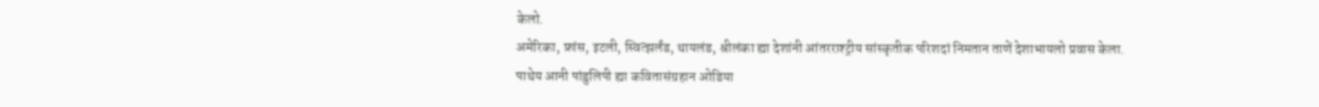केलो.
अमेरिका, फ्रांस, इटली, स्वित्झर्लंड, थायलंड, श्रीलंका ह्या देशांनी आंतरराश्ट्रीय सांस्कृतीक परिशदां निमतान ताणें देशाभायलो प्रवास केला.
पाथेय आनी पांडुलिपी ह्या कवितासंग्रहान ओडिया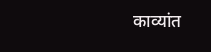काव्यांत